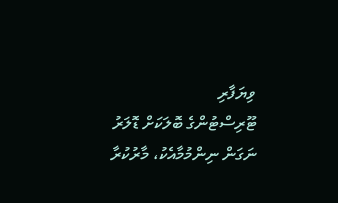ވިޔަފާރި
ޓޫރިސްޓުންގެ ބޮލަކަށް ޑޮލަރު ނަގަން ނިންމުމާއެކު، މާރުކުރާ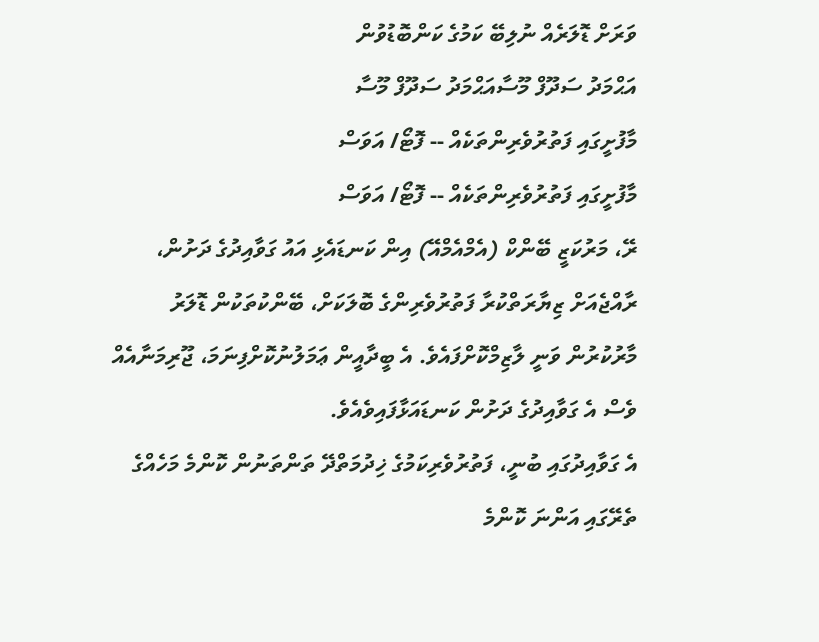ވަރަށް ޑޮލަރެއް ނުލިބޭ ކަމުގެ ކަންބޮޑުވުން
އަޙްމަދު ސަދޫފް މޫސާއަޙްމަދު ސަދޫފް މޫސާ
މާފުށީގައި ފަތުރުވެރިންތަކެއް -- ފޮޓޯ/ އަވަސް
މާފުށީގައި ފަތުރުވެރިންތަކެއް -- ފޮޓޯ/ އަވަސް
ރޭ، މަރުކަޒީ ބޭންކް (އެމްއެމްއޭ) އިން ކަނޑައެޅި އައު ގަވާއިދުގެ ދަށުން، ރާއްޖެއަށް ޒިޔާރަތްކުރާ ފަތުރުވެރިންގެ ބޮލަކަށް، ބޭންކުތަކުން ޑޮލަރު މާރުކުރުން ވަނީ ލާޒިމްކޮށްފައެވެ. އެ ބީދާއީން ޢަމަލުނުކޮށްފިނަމަ، ޖޫރިމަނާއެއް ވެސް އެ ގަވާއިދުގެ ދަށުން ކަނޑައަޅާފައިވެއެވެ.
އެ ގަވާއިދުގައި ބުނީ، ފަތުރުވެރިކަމުގެ ޚިދުމަތްދޭ ތަންތަނުން ކޮންމެ މަހެއްގެ ތެރޭގައި އަންނަ ކޮންމެ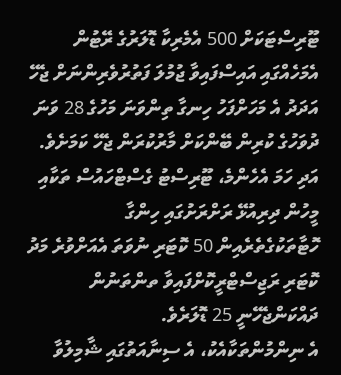ޓޫރިސްޓަކަށް 500 އެމެރިކާ ޑޮލަރުގެ ރޭޓުން އެމަހެއްގައި އައިސްފައިވާ ޖުމުލަ ފަތުރުވެރިންނަށް ޖެހޭ އަދަދު އެ މަހަށްފަހު ހިނގާ ތިންވަނަ މަހުގެ 28 ވަނަ ދުވަހުގެ ކުރިން ބޭންކަށް މާރުކުރަން ޖެހޭ ކަމަށެވެ. އަދި ހަމަ އެހެންމެ، ޓޫރިސްޓު ގެސްޓްހައުސް ތަކާއި މީހުން ދިރިއުޅޭ ރަށްރަށުގައި ހިންގާ ހޮޓާތަކުގެތެރެއިން 50 ކޮޓަރި ނުވަތަ އެއަށްވުރެ މަދު ކޮޓަރި ރަޖިސްޓްރީކޮށްފައިވާ ތންތަނުން ދައްކަންޖެހޭނީ 25 ޑޮލަރެވެ.
އެ ނިންމުންތަކާއެކު، އެ ސިނާއަތުގައި ޝާމިލުވާ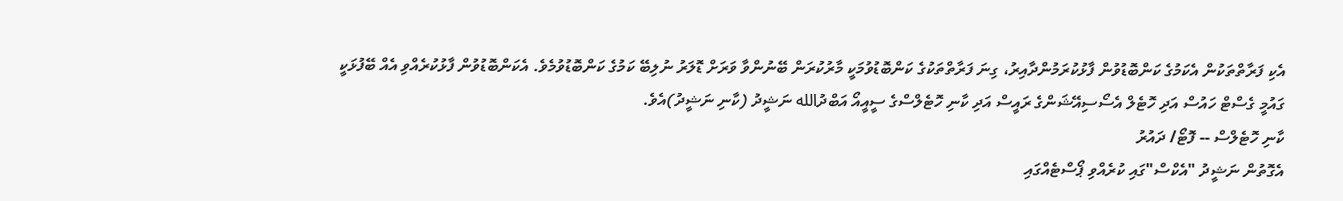އެކި ފަރާތްތަކުން އެކަމުގެ ކަންބޮޑުވުން ފާޅުކުރަމުންދާއިރު، ގިނަ ފަރާތްތަކުގެ ކަންބޮޑުވުމަކީ މާރުކުރަން ބޭނުންވާ ވަރަށް ޑޮލަރު ނުލިބޭ ކަމުގެ ކަންބޮޑުވުމެވެ. އެކަންބޮޑުވުން ފާޅުކުރެއްވި އެއް ބޭފުޅަކީ ގައުމީ ގެސްޓް ހައުސް އަދި ހޮޓެލް އެސޯސިއޭޝަންގެ ރައީސް އަދި ކާނި ހޮޓެލްސްގެ ސީއީއޯ އަބްދުالله ނަޝީދު (ކާނި ނަޝީދު)އެވެ.
ކާނި ހޮޓެލްސް -- ފޮޓޯ/ ދައުރު
އެގޮތުން ނަޝީދު "އެކްސް"ގައި ކުރެއްވި ޕޯސްޓެއްގައި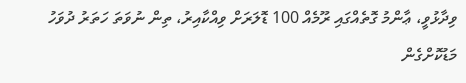ވިދާޅުވީ، ޢާންމު ގޮތެއްގައި ރޫމެއް 100 ޑޮލަރަށް ވިއްކާއިރު، ތިން ނުވަތަ ހަތަރު ދުވަހު މަޑުކޮށްގެން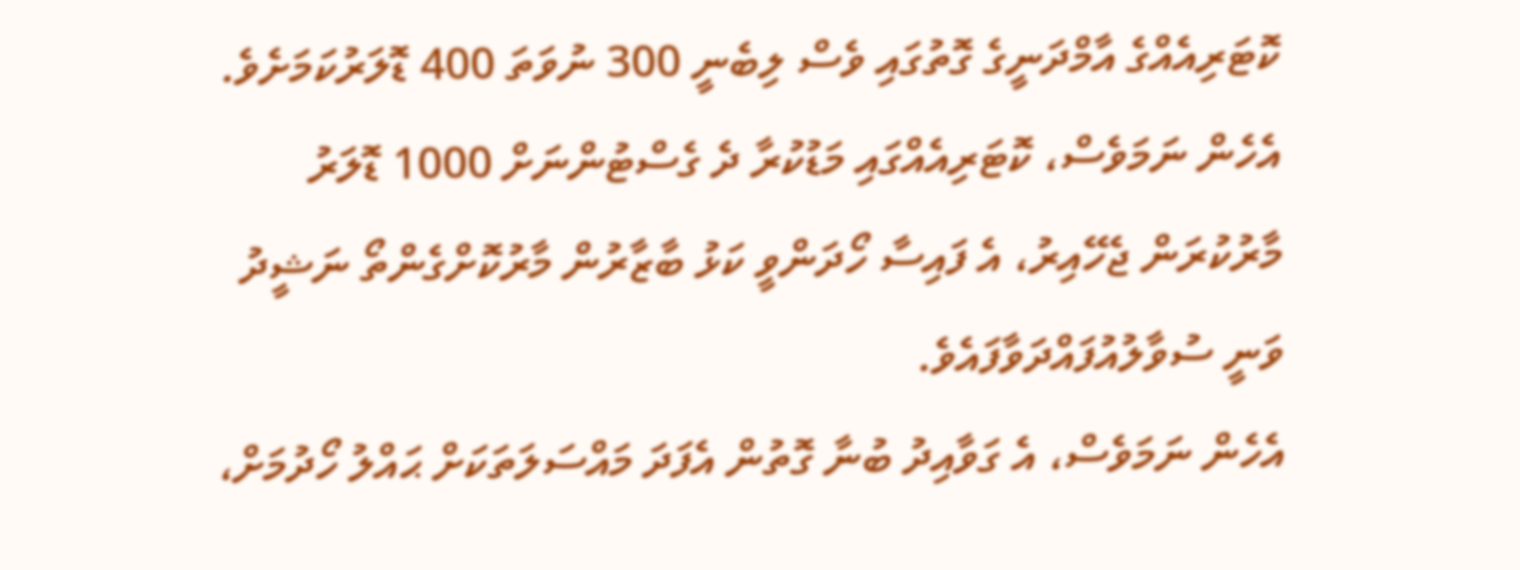ކޮޓަރިއެއްގެ އާމްދަނީގެ ގޮތުގައި ވެސް ލިބެނީ 300 ނުވަތަ 400 ޑޮލަރުކަމަށެވެ. އެހެން ނަމަވެސް، ކޮޓަރިއެއްގައި މަޑުކުރާ ދެ ގެސްޓުންނަށް 1000 ޑޮލަރު މާރުކުރަން ޖެހޭއިރު، އެ ފައިސާ ހޯދަންވީ ކަޅު ބާޒާރުން މާރުކޮށްގެންތޯ ނަޝީދު ވަނީ ސުވާލުއުފައްދަވާފައެވެ.
އެހެން ނަމަވެސް، އެ ގަވާއިދު ބުނާ ގޮތުން އެފަދަ މައްސަލަތަކަށް ޙައްލު ހޯދުމަށް،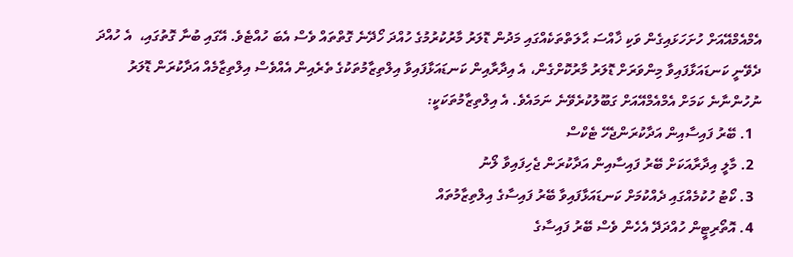އެމްއެމްއޭއަށް ހުށަހަޅައިގެން ވަކި ޚާއްސަ ޙާލަތްތަކެއްގައި މަދުން ޑޮލަރު މާރުކުރުމުގެ ހުއްދަ ހޯދޭނެ ގޮތްތައް ވެސް އެބަ ހުއްޓެވެ. އޭގައި ބުނާ ގޮތުގައި،  އެ ހުއްދަ ދެވޭނީ ކަނޑައަޅާފައިވާ މިންވަރަށް ޑޮލަރު މާރުކޮށްގެން، އެ އިދާރާއިން ކަނޑައަޅާފައިވާ އިލްތިޒާމުތަކުގެ ތެރެއިން އެއްވެސް އިލްތިޒާމެއް އަދާކުރަން ޑޮލަރު ނުހުންނާނެ ކަމަށް އެމްއެމްއޭއަށް ގަބޫލުކުރެވޭނެ ނަމައެވެ. އެ އިލްތިޒާމުތަކަކީ:
  1. ބޭރު ފައިސާއިން އަދާކުރަންޖެހޭ ޓެކްސް
  2. މާލީ އިދާރާއަކަށް ބޭރު ފައިސާއިން އަދާކުރަން ޖެހިފައިވާ ލޯނު
  3. ކޯޓު ހުކުމެއްގައި ދެއްކުމަށް ކަނޑައަޅާފައިވާ ބޭރު ފައިސާގެ އިލްތިޒާމުތައް
  4. އޮތޯރިޓީން ހުއްދަދޭ އެހެން ވެސް ބޭރު ފައިސާގެ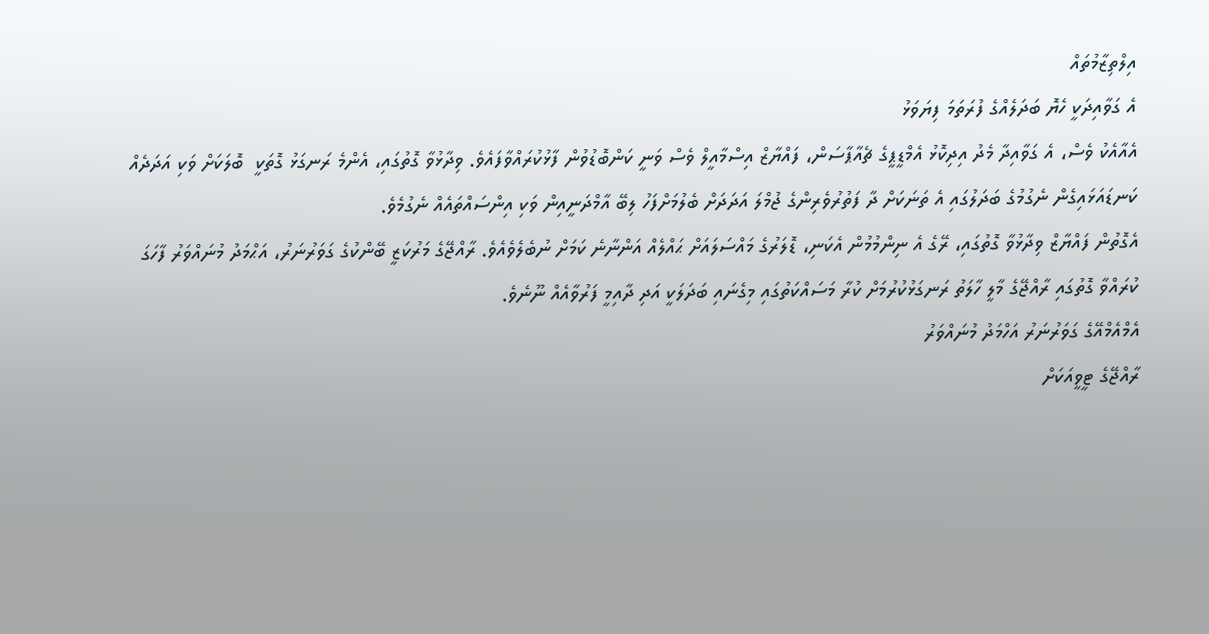އިލްތިޒާމުތައް
އެ ގަވާއިދަކީ ހެޔޮ ބަދަލެއްގެ ފުރަތަމަ ފިޔަވަޅު
އެއާއެކު ވެސް، އެ ގަވާއިދާ މެދު އިދިކޮޅު އެމްޑީޕީގެ ޗެއާޕާސަން، ފައްޔާޒް އިސްމާއީލް ވެސް ވަނީ ކަންބޮޑުވުން ފާޅުކުރައްވާފައެވެ. ވިދާޅުވާ ގޮތުގައި، އެންމެ ރަނގަޅު ގޮތަކީ  ބޮލަކަށް ވަކި އަދަދެއް ކަނޑައަޅައިގެން ނެގުމުގެ ބަދަލުގައި އެ ތަނަކަށް ދާ ފަތުރުވެރިންގެ ޖުމްލަ އަދަދަށް ބެލުމަށްފަހު ލިބޭ އާމްދަނީއިން ވަކި އިންސައްތައެއް ނެގުމެވެ.
އެގޮތުން ފައްޔާޒް ވިދާޅުވާ ގޮތުގައި، ރޭގެ އެ ނިންމުމުން އެކަނި، ޑޮލަރުގެ މައްސަލައަށް ޙައްލެއް އަންނާނެ ކަމަށް ނުބެލެވެއެވެ. ރާއްޖޭގެ މަރުކަޒީ ބޭންކުގެ ގަވަރުނަރު، އަޙްމަދު މުނައްވަރު ފާހަގަ ކުރައްވާ ގޮތުގައި ރާއްޖޭގެ މާލީ ހާލަތު ރަނގަޅުކުރުމަށް ކުރާ މަސައްކަތުގައި މިގެނައި ބަދަލަކީ އަދި ދާއިމީ ފަރުވާއެއް ނޫނެވެ.
އެމްއެމްއޭގެ ގަވަރުނަރު އަހްމަދު މުނައްވަރު
ރާއްޖޭގެ ޓީވީއަކަށް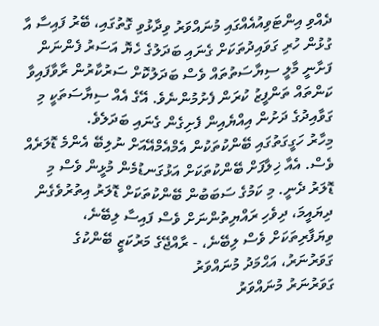ދެއްވި އިންޓަވިއުއެއްގައި މުނައްވަރު ވިދާޅުވި ގޮތުގައި، ބޭރު ފައިސާ އާ ގުޅުން ހުރި ގަވައިދުތަކަށް ގެނައި ބަދަލުގެ ހެޔޮ އަސަރު ފެންނަން ފަށާނީ މާލީ ސިޔާސަތުތައް ވެސް ބަދަލުކޮށް ސަރުކާރުން ރާވާފައިވާ ކަންތައް ތަންފީޒު ކުރަން ފެށުމުންނެވެ. އޭގެ އެއް ސިޔާސަތަކީ މި ގަވާއިދުގެ ދަށުން އިއްޔެއިން ފެށިގެން ގެނައި ބަދަލެވެ.
މިހާރު ހަގީގަތުގައި ބޭންކުތަކުން އެމްއެމްއޭއަށް ނުލިބޭ އެންމެ ޑޮލަރެއް ވެސް. އެއާ ޚިލާފަށް ބޭންކުތަކަށް އަޅުގަނޑުމެން މުޅީން ވެސް މި ޑޮލަރު ދެނީ. މި ކަމުގެ ސަބަބުން ބޭންކުތަކަށް ޑޮލަރު އިތުރުވެގެން ދިޔައީމަ، ދިވެހި ރައްޔިތުންނަށް ވެސް ފައިސާ ލިބޭނެ، ވިޔަފާރިތަކަށް ވެސް ލިބޭނެ، - ރާއްޖޭގެ މަރުކަޒީ ބޭންކުގެ ގަވަރުނަރު، އަޙްމަދު މުނައްވަރު
ގަވަރުނަރު މުނައްވަރު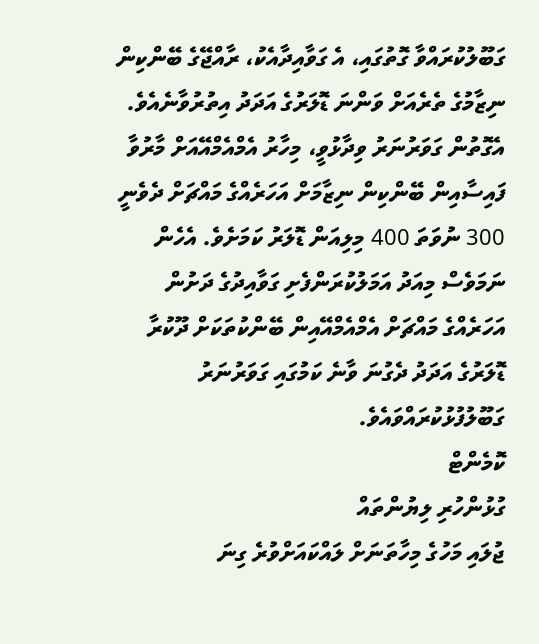ގަބޫލުކުރައްވާ ގޮތުގައި، އެ ގަވާއިދާއެކު، ރާއްޖޭގެ ބޭންކިން ނިޒާމުގެ ތެރެއަށް ވަންނަ ޑޮލަރުގެ އަދަދު އިތުރުވާނެއެވެ. އެގޮތުން ގަވަރުނަރު ވިދާޅުވީ، މިހާރު އެމްއެމްއޭއަށް މާރުވާ ފައިސާއިން ބޭންކިން ނިޒާމަށް އަހަރެއްގެ މައްޗަށް ދެވެނީ 300 ނުވަތަ 400 މިލިއަން ޑޮލަރު ކަމަށެވެ. އެހެން ނަމަވެސް މިއަދު އަމަލުކުރަންފެށި ގަވާއިދުގެ ދަށުން އަހަރެއްގެ މައްޗަށް އެމްއެމްއޭއިން ބޭންކުތަކަށް ދޫކުރާ ޑޮލަރުގެ އަދަދު ދެގުނަ ވާނެ ކަމުގައި ގަވަރުނަރު ގަބޫލުފުޅުކުރައްވައެވެ.
ކޮމެންޓް
ގުޅުންހުރި ލިޔުންތައް
ޖުލައި މަހުގެ މިހާތަނަށް ލައްކައަށްވުރެ ގިނަ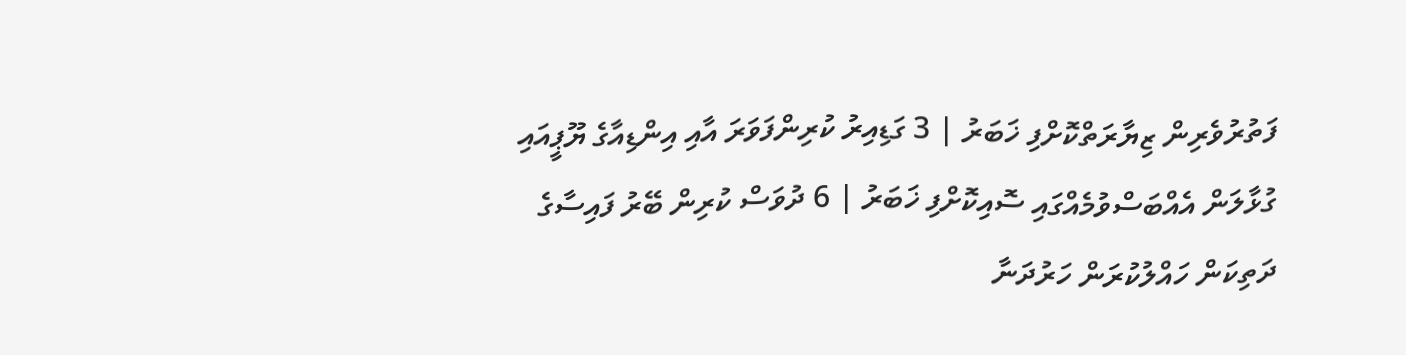ފަތުރުވެރިން ޒިޔާރަތްކޮށްފި ޚަބަރު | 3 ގަޑިއިރު ކުރިންފަވަރަ އާއި އިންޑިއާގެ ޔޫޕީއައި ގުޅާލަން އެއްބަސްވުމެއްގައި ސޮއިކޮށްފި ޚަބަރު | 6 ދުވަސް ކުރިން ބޭރު ފައިސާގެ ދަތިކަން ހައްލުކުރަން ހަރުދަނާ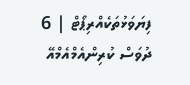ފިޔަވަޅުތަކެއްރިޕޯޓް | 6 ދުވަސް ކުރިންއެމްއެމްއޭ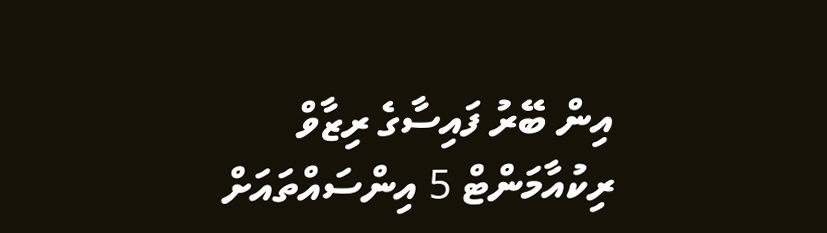އިން ބޭރު ފައިސާގެ ރިޒާވް ރިކުއާމަންޓް 5 އިންސައްތައަށް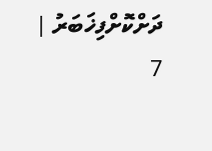ދަށްކޮށްފިޚަބަރު | 7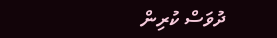ދުވަސް ކުރިން